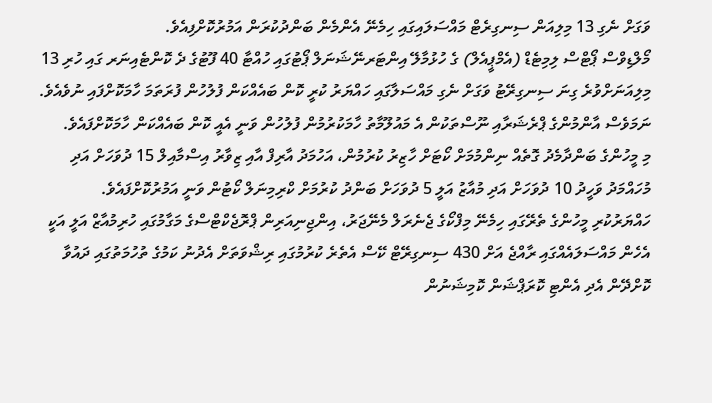ވަގަށް ނެގި 13 މިލިއަން ސިނގިރެޓް މައްސަލައިގައި ހިމެނޭ އެންމެން ބަންދުކުރަން އަމުރުކޮށްފިއެވެ.
މޯލްޑިވްސް ޕޯޓްސް ލިމިޓެޑް (އެމްޕީއެލް) ގެ ހުޅުމާލޭ އިންޓަރނޭޝަނަލް ޕޯޓުގައި ހުއްޓާ 40 ފޫޓުގެ ދެ ކޮންޓެއިނަރ ގައި ހުރި 13 މިލިއަނަށްވުރެ ގިނަ ސިނގިރޭޓު ވަގަށް ނެގި މައްސަލާގައި ހައްޔަރު ކުރީ ކޮން ބައެއްކަން ފުލުހުން ފުރަތަމަ ހާމަކޮށްފައި ނުވެއެވެ. ނަމަވެސް އާންމުންގެ ޕްރެޝަރާއި ނޫސްތަކުން އެ މައުލޫމާތު ހާމަކުރުމުން ފުލުހުން ވަނީ އެއީ ކޮން ބައެއްކަން ހާމަކޮށްފައެވެ.
މި މީހުންގެ ބަންދާމެދު ގޮތެއް ނިންމުމަށް ކޯޓަށް ހާޒިރު ކުރުމުން، އަހުމަދު އާރިފް އާއި ޒިވާރު އިސްމާއިލް 15 ދުވަހަށް އަދި މުހައްމަދު ވަހީދު 10 ދުވަހަށް އަދި މުއާޒު އަލީ 5 ދުވަހަށް ބަންދު ކުރުމަށް ކްރިމިނަލް ކޯޓުން ވަނީ އަމުރުކޮށްފައެވެ.
ހައްޔަރުކުރި މީހުންގެ ތެރޭގައި ހިމެނޭ މިފްކޯގެ ޖެނެރަލް މެނޭޖަރު، އިންޖިނިއަރިން ޕްރޮޖެކްޓްސްގެ މަގާމުގައި ހުރިމުއާޒް އަލީ އަކީ އެހެން މައްސަލައެއްގައި ރާއްޖެ އަށް 430 ސިނގިރޭޓް ކޭސް އެތެރެ ކުރުމުގައި ރިޝްވަތަށް އެދުނު ކަމުގެ ތުހުމަތުގައި ދައުވާ ކޮށްދޭން އެދި އެންޓި ކޮރަޕްޝަން ކޮމިޝަނުން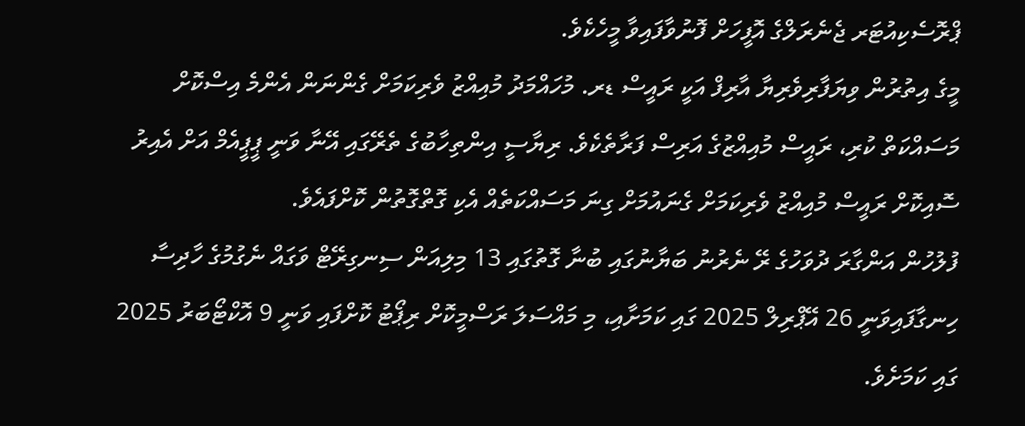ޕްރޮސެކިއުޓަރ ޖެނެރަލްގެ އޮފީހަށް ފޮނުވާފައިވާ މީހެކެވެ.
މީގެ އިތުރުން ވިޔަފާރިވެރިޔާ އާރިފް އަކީ ރައީސް ޑރ. މުހައްމަދު މުއިއްޒު ވެރިކަމަށް ގެންނަން އެންމެ އިސްކޮށް މަސައްކަތް ކުރި، ރައީސް މުއިއްޒުގެ އަރިސް ފަރާތެކެވެ. ރިޔާސީ އިންތިހާބުގެ ތެރޭގައި އޭނާ ވަނީ ޕީޕީއެމް އަށް އެއިރު ސޮއިކޮށް ރައީސް މުއިއްޒު ވެރިކަމަށް ގެނައުމަށް ގިނަ މަސައްކަތެއް އެކި ގޮތްގޮތުން ކޮށްފައެވެ.
ފުލުހުން އަންގާރަ ދުވަހުގެ ރޭ ނެރުނު ބަޔާނުގައި ބުނާ ގޮތުގައި 13 މިލިއަން ސިނގިރޭޓް ވަގައް ނެގުމުގެ ހާދިސާ ހިނގާފައިވަނީ 26 އޭޕްރިލް 2025 ގައި ކަމަށާއި، މި މައްސަލަ ރަސްމީކޮށް ރިޕޯޓު ކޮށްފައި ވަނީ 9 އޮކްޓޯބަރު 2025 ގައި ކަމަށެވެ.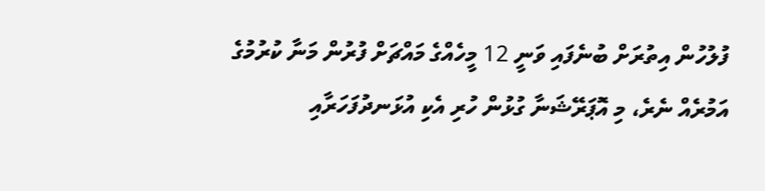ފުލުހުން އިތުރަށް ބުނެފައި ވަނީ 12 މީހެއްގެ މައްޗަށް ފުރުން މަނާ ކުރުމުގެ އަމުރެއް ނެރެ، މި އޮޕަރޭޝަނާ ގުޅުން ހުރި އެކި އުޅަނދުފަހަރާއި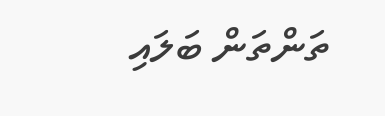ތަންތަން ބަލައި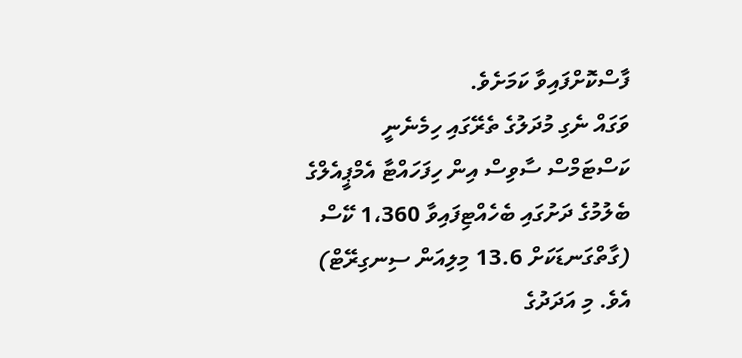ފާސްކޮށްފައިވާ ކަމަށެވެ.
ވަގައް ނެގި މުދަލުގެ ތެރޭގައި ހިމެނެނީ ކަސްޓަމްސް ސާވިސް އިން ހިފަހައްޓާ އެމްޕީއެލްގެ ބެލުމުގެ ދަށުގައި ބެހެއްޓިފައިވާ 1،360 ކޭސް (ގާތްގަނޑަކަށް 13.6 މިލިއަން ސިނގިރޭޓް) އެވެ. މި އަދަދުގެ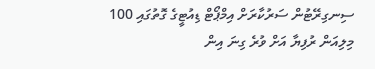ސިނގިރޭޓުން ސަރުކާރަށް އިމްޕޯޓް ޑިއުޓީގެ ގޮތުގައި 100 މިލިއަން ރުފިޔާ އަށް ވުރެ ގިނަ އިން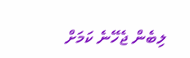ލިބެން ޖެހޭނެ ކަމަށް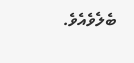ބެލެވެއެވެ.